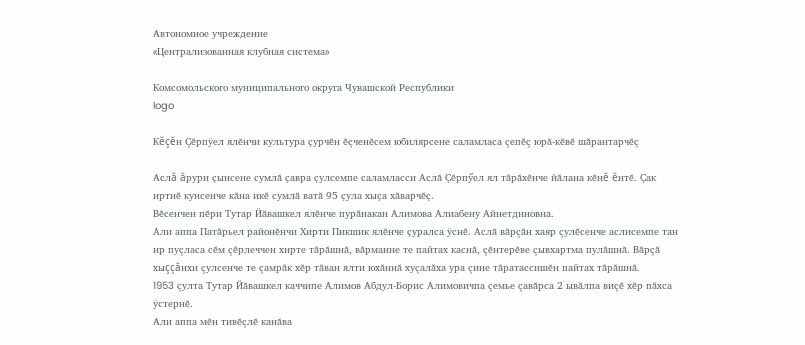Автономное учреждение
«Централизованная клубная система»

Комсомольского муниципального округа Чувашской Республики
logo

Кĕçĕн Çĕрпÿел ялĕнчи культура ҫурчĕн ĕçченĕсем юбилярсене саламласа çепĕç юрă-кĕвĕ шăрантарчĕç

Аслă ăрури ҫынсене сумлă ҫавра ҫулсемпе саламласси Аслă Ҫĕрпӳел ял тăрăхĕнче йăлана кĕнĕ ĕнтĕ. Ҫак иртнĕ кунсенче кăна икĕ сумлă ватă 95 ҫула хыҫа хăварчĕҫ.
Вĕсенчен пĕри Тутар Йăвашкел ялĕнче пурăнакан Алимова Алиабену Айнетдиновна.
Али аппа Патăрьел районĕнчи Хирти Пикшик ялĕнче ҫуралса ÿснĕ. Аслă вăрçăн хаяр çулĕсенче аслисемпе тан ир пуçласа сĕм çĕрлеччен хирте тăрăшнă, вăрманне те пайтах каснă, çĕнтерĕве çывхартма пулăшнă. Вăрçă хыççăнхи çулсенче те çамрăк хĕр тăван ялти юхăннă хуçалăха ура çине тăратассишĕн пайтах тăрăшнă.
1953 çулта Тутар Йăвашкел каччипе Алимов Абдул-Борис Алимовичпа çемье çавăрса 2 ывăлпа виçĕ хĕр пăхса ÿстернĕ.
Али аппа мĕн тивĕçлĕ канăва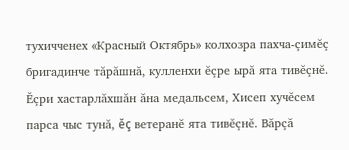тухичченех «Красный Октябрь» колхозра пахча-çимĕç бригадинче тăрăшнă, кулленхи ĕçре ырă ята тивĕçнĕ. Ĕçри хастарлăхшăн ăна медальсем, Хисеп хучĕсем парса чыс тунă, ĕç ветеранĕ ята тивĕçнĕ. Вăрçă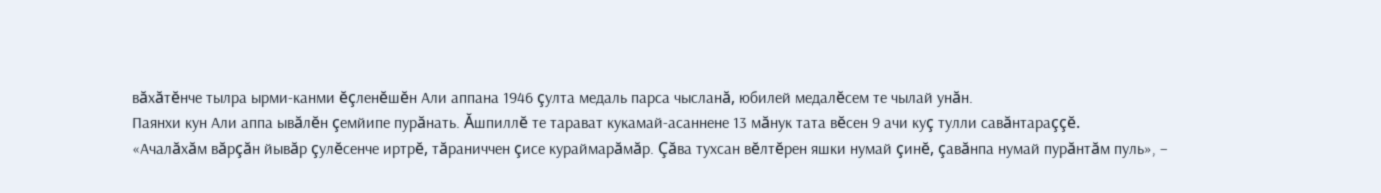вăхăтĕнче тылра ырми-канми ĕçленĕшĕн Али аппана 1946 çулта медаль парса чысланă, юбилей медалĕсем те чылай унăн.
Паянхи кун Али аппа ывăлĕн çемйипе пурăнать. Ăшпиллĕ те тарават кукамай-асаннене 13 мăнук тата вĕсен 9 ачи куç тулли савăнтараççĕ.
«Ачалăхăм вăрçăн йывăр çулĕсенче иртрĕ, тăраниччен çисе кураймарăмăр. Çăва тухсан вĕлтĕрен яшки нумай çинĕ, çавăнпа нумай пурăнтăм пуль», –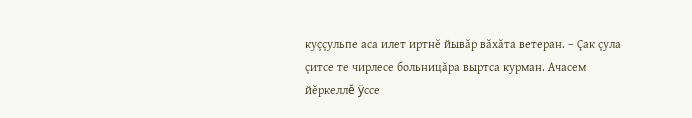куççульпе аса илет иртнĕ йывăр вăхăта ветеран. – Çак çула çитсе те чирлесе больницăра выртса курман. Ачасем йĕркеллĕ ÿссе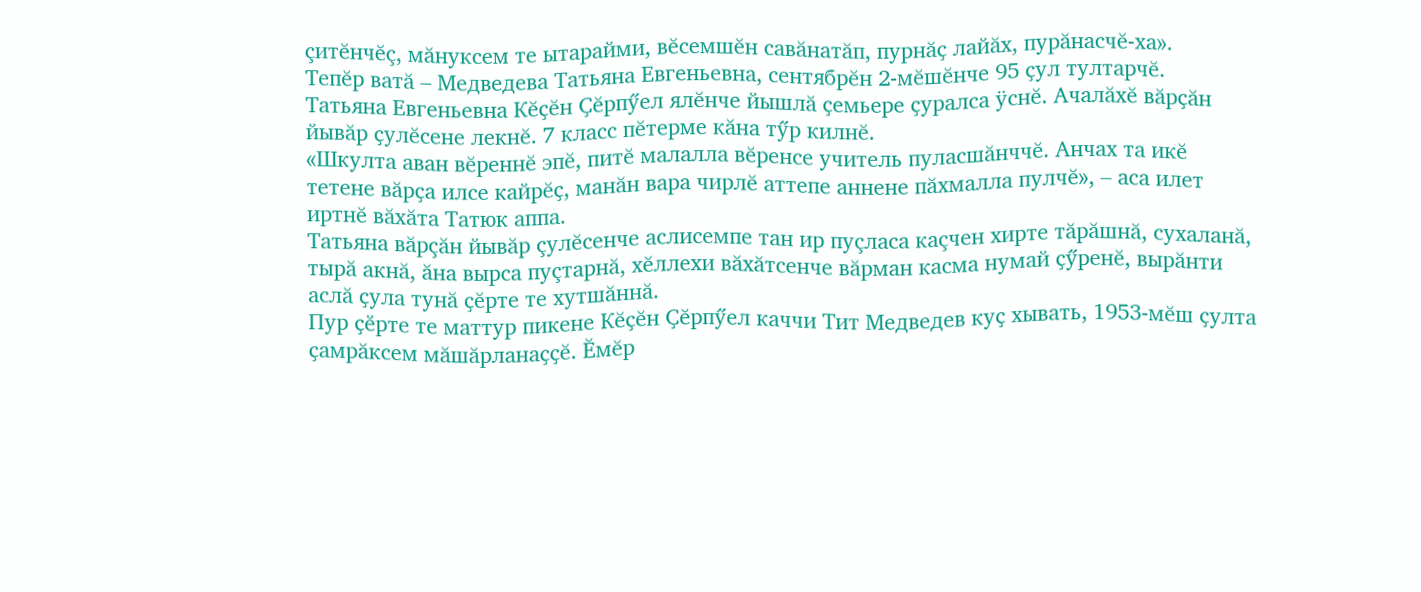çитĕнчĕç, мăнуксем те ытарайми, вĕсемшĕн савăнатăп, пурнăҫ лайăх, пурăнасчĕ-ха».
Тепĕр ватă – Медведева Татьяна Евгеньевна, сентябрĕн 2-мĕшĕнче 95 ҫул тултарчĕ.
Татьяна Евгеньевна Кĕҫĕн Ҫĕрпӳел ялĕнче йышлă ҫемьере ҫуралса ÿснĕ. Ачалăхĕ вăрҫăн йывăр ҫулĕсене лекнĕ. 7 класс пĕтерме кăна тӳр килнĕ.
«Шкулта аван вĕреннĕ эпĕ, питĕ малалла вĕренсе учитель пуласшăнччĕ. Анчах та икĕ тетене вăрҫа илсе кайрĕҫ, манăн вара чирлĕ аттепе аннене пăхмалла пулчĕ», – аса илет иртнĕ вăхăта Татюк аппа.
Татьяна вăрçăн йывăр çулĕсенче аслисемпе тан ир пуçласа каçчен хирте тăрăшнă, сухаланă, тырă акнă, ăна вырса пуçтарнă, хĕллехи вăхăтсенче вăрман касма нумай ҫӳренĕ, вырăнти аслă ҫула тунă ҫĕрте те хутшăннă.
Пур ҫӗрте те маттур пикене Кĕҫĕн Ҫĕрпӳел каччи Тит Медведев куҫ хывать, 1953-мĕш ҫулта ҫамрăксем мăшăрланаҫҫĕ. Ĕмĕр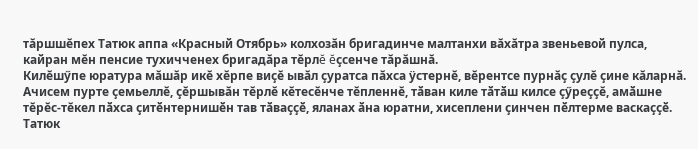тăршшĕпех Татюк аппа «Красный Отябрь» колхозăн бригадинче малтанхи вăхăтра звеньевой пулса, кайран мĕн пенсие тухичченех бригадăра тĕрлĕ ĕҫсенче тăрăшнă.
Килĕшӳпе юратура мăшăр икĕ хĕрпе виҫĕ ывăл ҫуратса пăхса ÿстернĕ, вĕрентсе пурнăҫ ҫулĕ ҫине кăларнă. Ачисем пурте ҫемьеллĕ, ҫĕршывăн тĕрлĕ кĕтесĕнче тĕпленнĕ, тӑван киле тӑтӑш килсе ҫӳреҫҫĕ, амӑшне тĕрĕс-тĕкел пӑхса ҫитӗнтернишӗн тав тӑваҫҫӗ, яланах ӑна юратни, хисеплени ҫинчен пӗлтерме васкаҫҫӗ. Татюк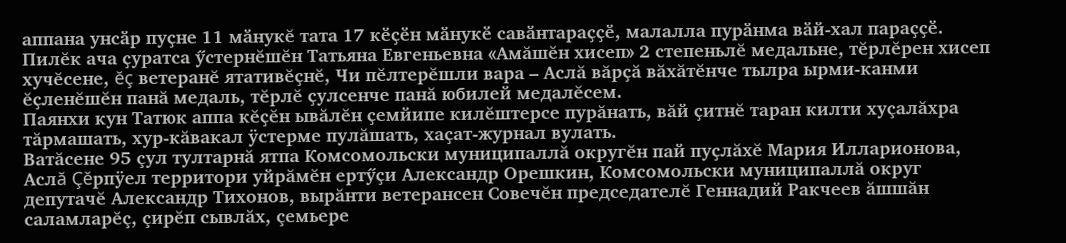аппана унсӑр пуҫне 11 мӑнукĕ тата 17 кӗҫӗн мӑнукӗ савӑнтараҫҫӗ, малалла пурӑнма вӑй-хал параҫҫӗ.
Пилĕк ача ҫуратса ӳстернĕшĕн Татьяна Евгеньевна «Амăшĕн хисеп» 2 степеньлĕ медальне, тĕрлĕрен хисеп хучĕсене, ĕç ветеранĕ ятативĕҫнĕ, Чи пĕлтерĕшли вара – Аслă вăрҫă вăхăтĕнче тылра ырми-канми ĕҫленĕшĕн панă медаль, тĕрлĕ ҫулсенче панă юбилей медалĕсем.
Паянхи кун Татюк аппа кĕҫĕн ывăлĕн ҫемйипе килĕштерсе пурăнать, вăй ҫитнĕ таран килти хуçалăхра тăрмашать, хур-кăвакал ÿстерме пулăшать, хаҫат-журнал вулать.
Ватăсене 95 çул тултарнă ятпа Комсомольски муниципаллă округĕн пай пуҫлăхĕ Мария Илларионова, Аслă Çĕрпÿел территори уйрăмĕн ертӳҫи Александр Орешкин, Комсомольски муниципаллă округ депутачĕ Александр Тихонов, вырăнти ветерансен Совечĕн председателĕ Геннадий Ракчеев ăшшăн саламларĕç, çирĕп сывлăх, çемьере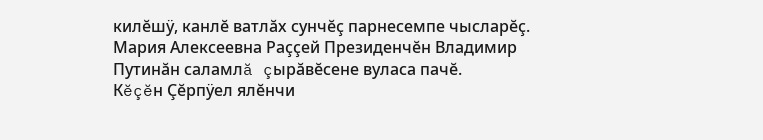килĕшÿ, канлĕ ватлăх сунчĕç парнесемпе чысларĕç. Мария Алексеевна Раççей Президенчĕн Владимир Путинăн саламлă çырăвĕсене вуласа пачĕ.
Кĕçĕн Çĕрпÿел ялĕнчи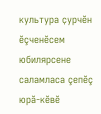культура ҫурчĕн ĕçченĕсем юбилярсене саламласа çепĕç юрă-кĕвĕ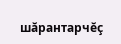шăрантарчĕç